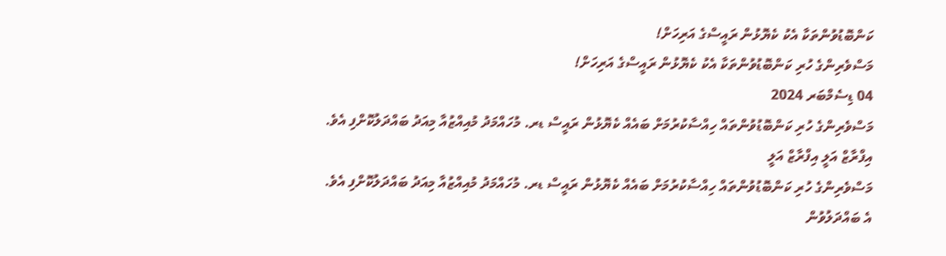ކަންބޮޑުވުންތަކާ އެކު ކެޔޮޅުން ރައީސްގެ އަރިހަށް!
މަސްވެރިންގެ ހުރި ކަންބޮޑުވުންތަކާ އެކު ކެޔޮޅުން ރައީސްގެ އަރިހަށް!
04 ޑިސެމްބަރ 2024
މަސްވެރިންގެ ހުރި ކަންބޮޑުވުންތައް ހިއްސާކުރުމަށް ބައެއް ކެޔޮޅުން ރައީސް ޑރ. މުހައްމަދު މުއިއްޒުއާ މިއަދު ބައްދަލުކޮށްފި އެވެ.
އިފްރާޒް އަލީ އިފްރާޒް އަލީ
މަސްވެރިންގެ ހުރި ކަންބޮޑުވުންތައް ހިއްސާކުރުމަށް ބައެއް ކެޔޮޅުން ރައީސް ޑރ. މުހައްމަދު މުއިއްޒުއާ މިއަދު ބައްދަލުކޮށްފި އެވެ.
އެ ބައްދަލުވުން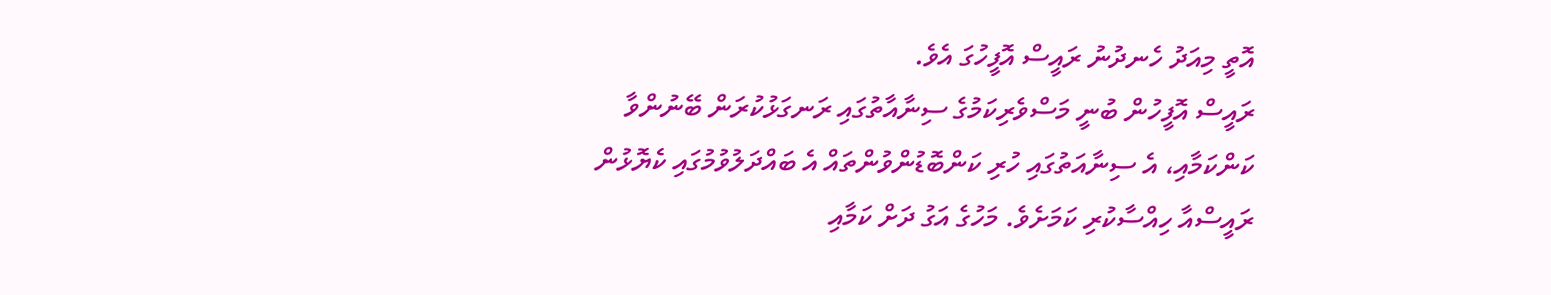އޮތީ މިއަދު ހެނދުނު ރައީސް އޮފީހުގަ އެވެ.
ރައީސް އޮފީހުން ބުނީ މަސްވެރިކަމުގެ ސިނާއާތުގައި ރަނގަޅުކުރަން ބޭނުންވާ ކަންކަމާއި، އެ ސިނާއަތުގައި ހުރި ކަންބޮޑުންވުންތައް އެ ބައްދަލުވުމުގައި ކެޔޮޅުން ރައީސްއާ ހިއްސާކުރި ކަމަށެވެ. މަހުގެ އަގު ދަށް ކަމާއި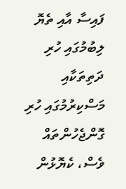ފައިސާ އާއި ތެޔޮ ލިބުމުގައި ހުރި ދަތިތަކާއި މަސްކިރުމުގައި ހުރި ގޮންޖެހުންތައް ވެސް، ކެޔޮޅުން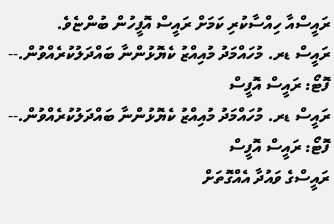ރައީސްއާ ހިއްސާކުރި ކަމަށް ރައީސް އޮފީހުން ބުންޏެވެ.
ރައީސް ޑރ. މުހައްމަދު މުއިއްޒު ކެޔޮޅުންނާ ބައްދަލުކުރެއްވުން.-- ފޮޓޯ: ރައީސް އޮފީސް
ރައީސް ޑރ. މުހައްމަދު މުއިއްޒު ކެޔޮޅުންނާ ބައްދަލުކުރެއްވުން.-- ފޮޓޯ: ރައީސް އޮފީސް
ރައީސްގެ ވައުދާ އެއްގޮތަށް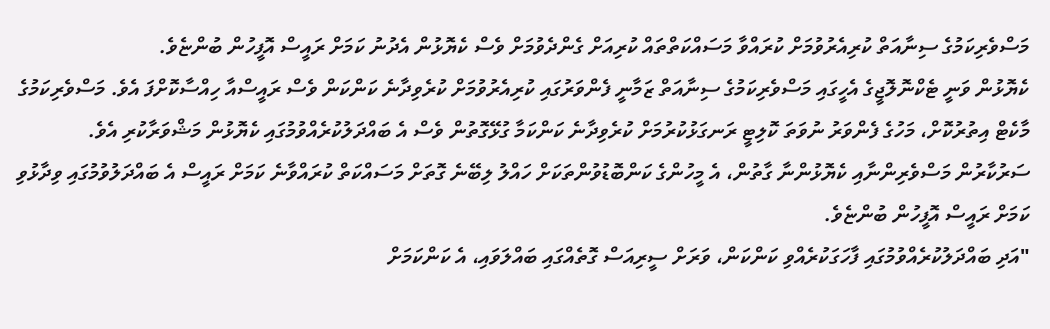މަސްވެރިކަމުގެ ސިނާއަތް ކުރިއެރުވުމަށް ކުރައްވާ މަސައްކަތްތައް ކުރިއަށް ގެންދެވުމަށް ވެސް ކެޔޮޅުން އެދުނު ކަމަށް ރައީސް އޮފީހުން ބުންޏެވެ.
ކެޔޮޅުން ވަނީ ޓެކްނޮލޮޖީގެ އެހީގައި މަސްވެރިކަމުގެ ސިނާއަތް ޒަމާނީ ފެންވަރުގައި ކުރިއެރުވުމަށް ކުރެވިދާނެ ކަންކަން ވެސް ރައީސްއާ ހިއްސާކޮށްފަ އެވެ. މަސްވެރިކަމުގެ މާކެޓް އިތުރުކޮށް، މަހުގެ ފެންވަރު ނުވަތަ ކޮލިޓީ ރަނގަޅުކުރުމަށް ކުރެވިދާނެ ކަންކަމާ ގުޅޭގޮތުން ވެސް އެ ބައްދަލުކުރެއްވުމުގައި ކެޔޮޅުން މަޝްވަރާކުރި އެވެ.
ސަރުކާރުން މަސްވެރިންނާއި ކެޔޮޅުންނާ ގާތުން، އެ މީހުންގެ ކަންބޮޑުވުންތަކަށް ހައްލު ލިބޭނެ ގޮތަށް މަސައްކަތް ކުރައްވާނެ ކަމަށް ރައީސް އެ ބައްދަލުވުމުގައި ވިދާޅުވި ކަމަށް ރައީސް އޮފީހުން ބުންޏެވެ.
"އަދި ބައްދަލުކުރެއްވުމުގައި ފާހަގަކުރެއްވި ކަންކަން، ވަރަށް ސީރިއަސް ގޮތެއްގައި ބައްލަވައި، އެ ކަންކަމަށް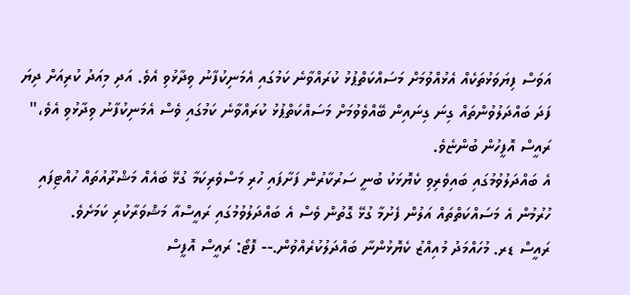އަވަސް ފިޔަވަޅުތަކެއް އެޅުއްވުމަށް މަސައްކަތްޕުޅު ކުރައްވާނެ ކަމުގައި އެމަނިކުފާނު ވިދާޅުވި އެވެ. އަދި މިއަދު ކުރިއަށް ދިޔަ ފަދަ ބައްދަލުވުންތައް ގިނަ ގިނައިން ބޭއްވެވުމަށް މަސައްކަތްޕުޅު ކުރައްވާނެ ކަމުގައި ވެސް އެމަނިކުފާނު ވިދާޅުވި އެވެ،" ރައީސް އޮފީހުން ބުންޏެވެ.
އެ ބައްދަލުވުމުގައި ބައިވެރިވި ކެޔޮޅަކު ބުނީ ސަރުކާރުން ފަށާފައި ހުރި މަސްވެރިކަމާ ގުޅޭ ބައެއް މަޝްރޫއުތައް ހުއްޓިފައި ހުރުމުން އެ މަސައްކަތްތައް އަލުން ފެށުމާ ގުޅޭ ގޮތުން ވެސް އެ ބައްދަލުވުމުގައި ރައީސްއާ މަޝްވަރާކުރި ކަމަށެވެ.
ރައީސް ޑރ. މުހައްމަދު މުއިއްޒު ކެޔޮޅުންނާ ބައްދަލުކުރެއްވުން.-- ފޮޓޯ: ރައީސް އޮފީސް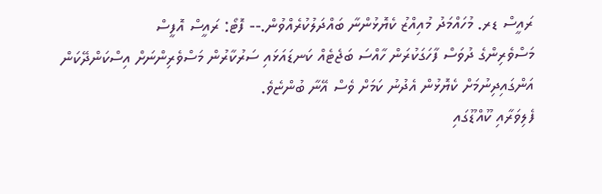ރައީސް ޑރ. މުހައްމަދު މުއިއްޒު ކެޔޮޅުންނާ ބައްދަލުކުރެއްވުން.-- ފޮޓޯ: ރައީސް އޮފީސް
މަސްވެރިންގެ ދުވަސް ފާހަގަކުރަން ހާއްސަ ބަޖެޓެއް ކަނޑައަޅައި ސަރުކާރުން މަސްވެރިންނަށް އިސްކަންދޭކަން އަންގައިދިނުމަށް ކެޔޮޅުން އެދުނު ކަމަށް ވެސް އޭނާ ބުންޏެވެ.
ފެލިވަރާއި ކޫއްޑޫގައި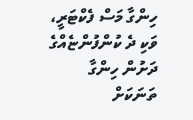ހިންގާ މަސް ފެކްޓަރީ، ވަކި ދެ ކުންފުންޏެއްގެ ދަށުން ހިންގާ ތަނަކަށް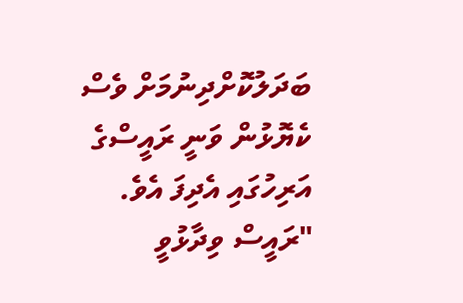ބަދަލުކޮށްދިނުމަށް ވެސް ކެޔޮޅުން ވަނީ ރައީސްގެ އަރިހުގައި އެދިފަ އެވެ.
"ރައީސް ވިދާޅުވީ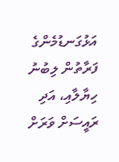އަޅުގަނޑުމެންގެ ފަރާތުން ލިބުނު ހިޔާލާއި، އަދި ރައީސަށް ވަރަށް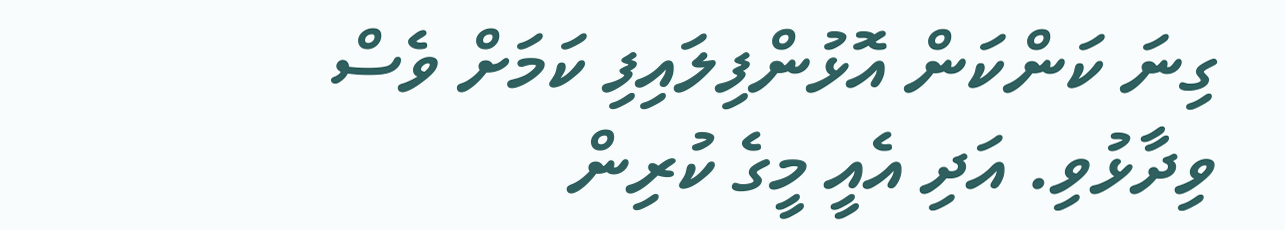ގިނަ ކަންކަން އޮޅުންފިލައިފި ކަމަށް ވެސް ވިދާޅުވި. އަދި އެއީ މީގެ ކުރިން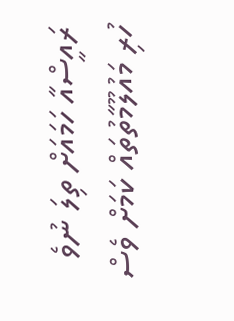ރައީސްއާ ހަމައަށް ތިލަ ނުވެ ހުރި މައުލޫމާތުތައް ކަމަށް ވެސް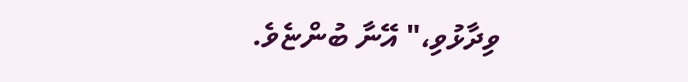ވިދާޅުވި،" އޭނާ ބުންޏެވެ.